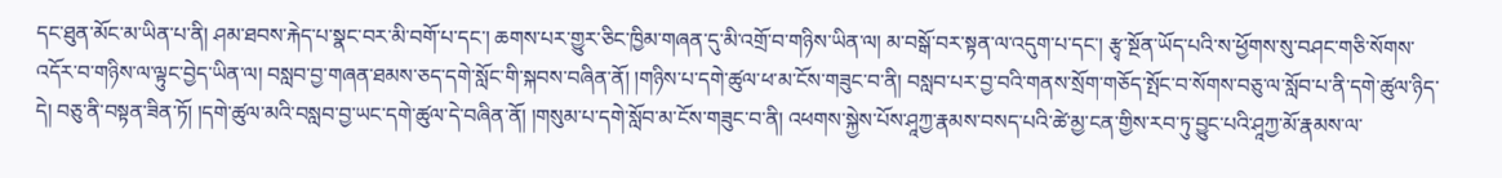དང་ཐུན་མོང་མ་ཡིན་པ་ནི། ཤམ་ཐབས་རྐེད་པ་སྣང་བར་མི་བགོ་པ་དང་། ཆགས་པར་གྱུར་ཅིང་ཁྱིམ་གཞན་དུ་མི་འགྲོ་བ་གཉིས་ཡིན་ལ། མ་བསྒོ་བར་སྟན་ལ་འདུག་པ་དང་། རྩྭ་སྔོན་ཡོད་པའི་ས་ཕྱོགས་སུ་བཤང་གཅི་སོགས་འདོར་བ་གཉིས་ལ་ལྟུང་བྱེད་ཡིན་ལ། བསླབ་བྱ་གཞན་ཐམས་ཅད་དགེ་སློང་གི་སྐབས་བཞིན་ནོ། །གཉིས་པ་དགེ་ཚུལ་ཕ་མ་ངོས་གཟུང་བ་ནི། བསླབ་པར་བྱ་བའི་གནས་སྲོག་གཅོད་སྤོང་བ་སོགས་བཅུ་ལ་སློབ་པ་ནི་དགེ་ཚུལ་ཉིད་དེ། བཅུ་ནི་བསྟན་ཟིན་ཏོ། །དགེ་ཚུལ་མའི་བསླབ་བྱ་ཡང་དགེ་ཚུལ་དེ་བཞིན་ནོ། །གསུམ་པ་དགེ་སློབ་མ་ངོས་གཟུང་བ་ནི། འཕགས་སྐྱེས་པོས་ཤཱཀྱ་རྣམས་བསད་པའི་ཚེ་མྱ་ངན་གྱིས་རབ་ཏུ་བྱུང་པའི་ཤཱཀྱ་མོ་རྣམས་ལ་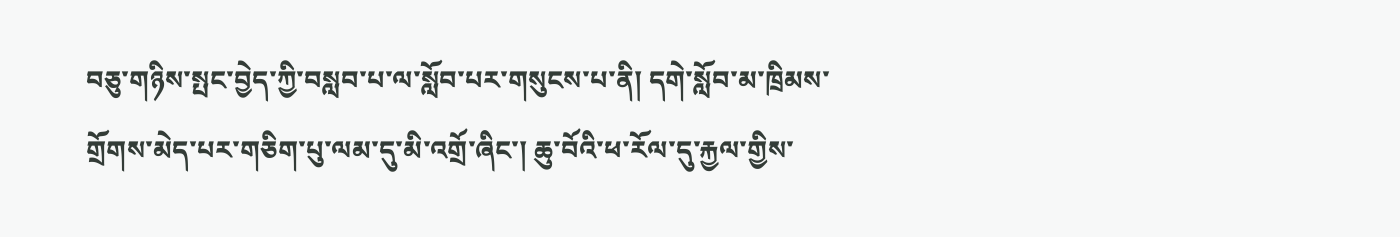བཅུ་གཉིས་སྤང་བྱེད་ཀྱི་བསླབ་པ་ལ་སློབ་པར་གསུངས་པ་ནི། དགེ་སློབ་མ་ཁྲིམས་གྲོགས་མེད་པར་གཅིག་པུ་ལམ་དུ་མི་འགྲོ་ཞིང་། ཆུ་བོའི་ཕ་རོལ་དུ་རྐྱལ་གྱིས་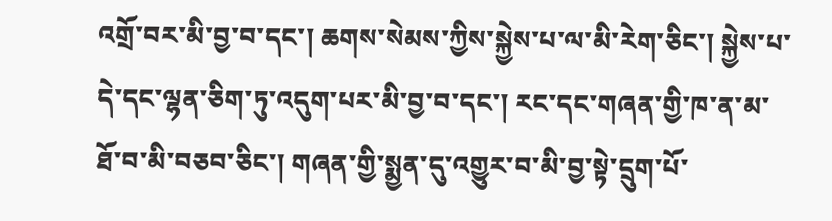འགྲོ་བར་མི་བྱ་བ་དང་། ཆགས་སེམས་ཀྱིས་སྐྱེས་པ་ལ་མི་རེག་ཅིང་། སྐྱེས་པ་དེ་དང་ལྷན་ཅིག་ཏུ་འདུག་པར་མི་བྱ་བ་དང་། རང་དང་གཞན་གྱི་ཁ་ན་མ་ཐོ་བ་མི་བཅབ་ཅིང་། གཞན་གྱི་སྨྱན་དུ་འགྱུར་བ་མི་བྱ་སྟེ་དྲུག་པོ་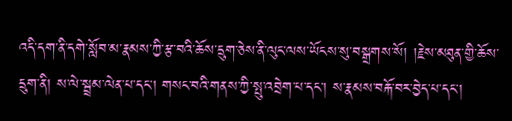འདི་དག་ནི་དགེ་སློབ་མ་རྣམས་ཀྱི་རྩ་བའི་ཆོས་དྲུག་ཅེས་ནི་ལུང་ལས་ཡོངས་སུ་བསྒྲགས་སོ། །རྗེས་མཐུན་གྱི་ཆོས་དྲུག་ནི། ས་ལེ་སྦྲམ་ལེན་པ་དང་། གསང་བའི་གནས་ཀྱི་སྤུ་འབྲེག་པ་དང་། ས་རྣམས་བརྐོ་བར་བྱེད་པ་དང་།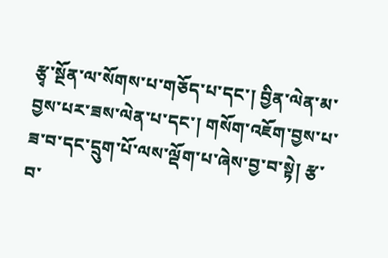རྩྭ་སྔོན་ལ་སོགས་པ་གཅོད་པ་དང་། བྱིན་ལེན་མ་བྱས་པར་ཟས་ལེན་པ་དང་། གསོག་འཇོག་བྱས་པ་ཟ་བ་དང་དྲུག་པོ་ལས་ལྡོག་པ་ཞེས་བྱ་བ་སྟེ། རྩ་བ་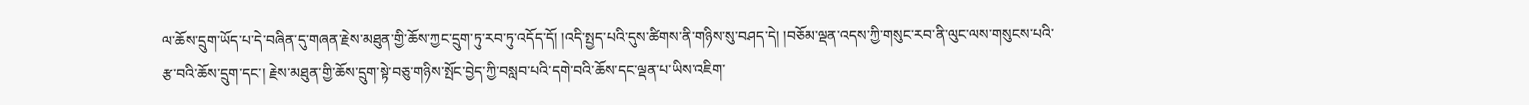ལ་ཆོས་དྲུག་ཡོད་པ་དེ་བཞིན་དུ་གཞན་རྗེས་མཐུན་གྱི་ཆོས་ཀྱང་དྲུག་ཏུ་རབ་ཏུ་འདོད་དོ། །འདི་སྤྱད་པའི་དུས་ཚིགས་ནི་གཉིས་སུ་བཤད་དེ། །བཅོམ་ལྡན་འདས་ཀྱི་གསུང་རབ་ནི་ལུང་ལས་གསུངས་པའི་རྩ་བའི་ཆོས་དྲུག་དང་། རྗེས་མཐུན་གྱི་ཆོས་དྲུག་སྟེ་བཅུ་གཉིས་སྤོང་བྱེད་ཀྱི་བསླབ་པའི་དགེ་བའི་ཆོས་དང་ལྡན་པ་ཡིས་འཇིག་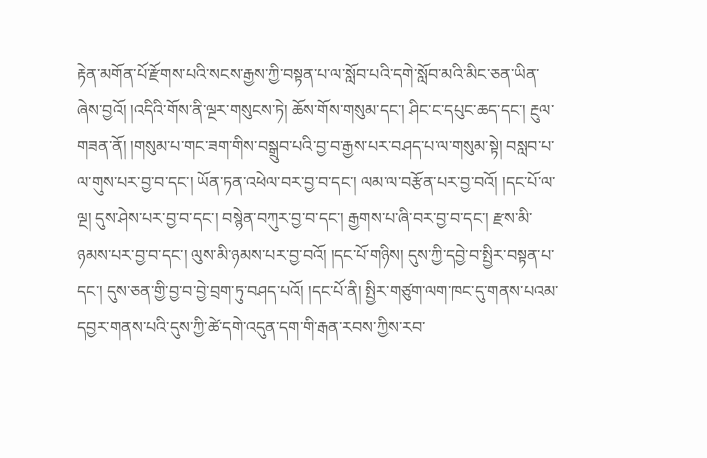རྟེན་མགོན་པོ་རྫོགས་པའི་སངས་རྒྱས་ཀྱི་བསྟན་པ་ལ་སློབ་པའི་དགེ་སློབ་མའི་མིང་ཅན་ཡིན་ཞེས་བྱའོ། །འདིའི་གོས་ནི་ལྔར་གསུངས་ཏེ། ཆོས་གོས་གསུམ་དང་། ཤིང་ང་དཔུང་ཆད་དང་། རྔུལ་གཟན་ནོ། །གསུམ་པ་གང་ཟག་གིས་བསྒྲུབ་པའི་བྱ་བ་རྒྱས་པར་བཤད་པ་ལ་གསུམ་སྟེ། བསླབ་པ་ལ་གུས་པར་བྱ་བ་དང་། ཡོན་ཏན་འཕེལ་བར་བྱ་བ་དང་། ལམ་ལ་བརྩོན་པར་བྱ་བའོ། །དང་པོ་ལ་ལྔ། དུས་ཤེས་པར་བྱ་བ་དང་། བསྙེན་བཀུར་བྱ་བ་དང་། རྒྱགས་པ་ཞི་བར་བྱ་བ་དང་། རྫས་མི་ཉམས་པར་བྱ་བ་དང་། ལུས་མི་ཉམས་པར་བྱ་བའོ། །དང་པོ་གཉིས། དུས་ཀྱི་དབྱེ་བ་སྤྱིར་བསྟན་པ་དང་། དུས་ཅན་གྱི་བྱ་བ་བྱེ་བྲག་ཏུ་བཤད་པའོ། །དང་པོ་ནི། སྤྱིར་གཙུག་ལག་ཁང་དུ་གནས་པའམ་དབྱར་གནས་པའི་དུས་ཀྱི་ཚེ་དགེ་འདུན་དག་གི་རྒན་རབས་ཀྱིས་རབ་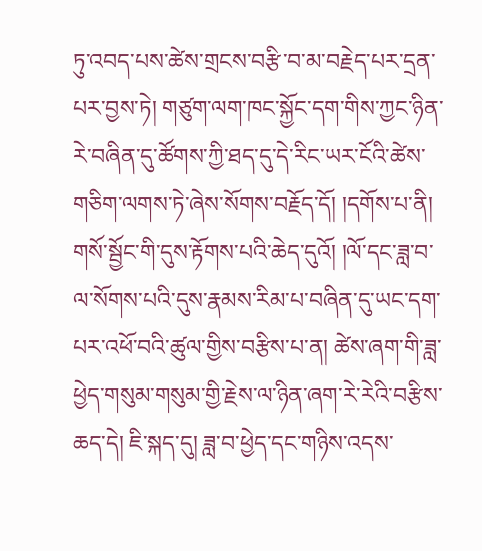ཏུ་འབད་པས་ཚེས་གྲངས་བརྩི་བ་མ་བརྗེད་པར་དྲན་པར་བྱས་ཏེ། གཙུག་ལག་ཁང་སྐྱོང་དག་གིས་ཀྱང་ཉིན་རེ་བཞིན་དུ་ཚོགས་ཀྱི་ཐད་དུ་དེ་རིང་ཡར་ངོའི་ཚེས་གཅིག་ལགས་ཏེ་ཞེས་སོགས་བརྗོད་དོ། །དགོས་པ་ནི། གསོ་སྦྱོང་གི་དུས་རྟོགས་པའི་ཆེད་དུའོ། །ལོ་དང་ཟླ་བ་ལ་སོགས་པའི་དུས་རྣམས་རིམ་པ་བཞིན་དུ་ཡང་དག་པར་འཕོ་བའི་ཚུལ་གྱིས་བརྩིས་པ་ན། ཚེས་ཞག་གི་ཟླ་ཕྱེད་གསུམ་གསུམ་གྱི་རྗེས་ལ་ཉིན་ཞག་རེ་རེའི་བརྩིས་ཆད་དེ། ཇི་སྐད་དུ། ཟླ་བ་ཕྱེད་དང་གཉིས་འདས་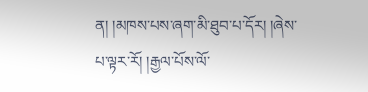ན། །མཁས་པས་ཞག་མི་ཐུབ་པ་དོར། །ཞེས་པ་ལྟར་རོ། །རྒྱལ་པོས་ལོ་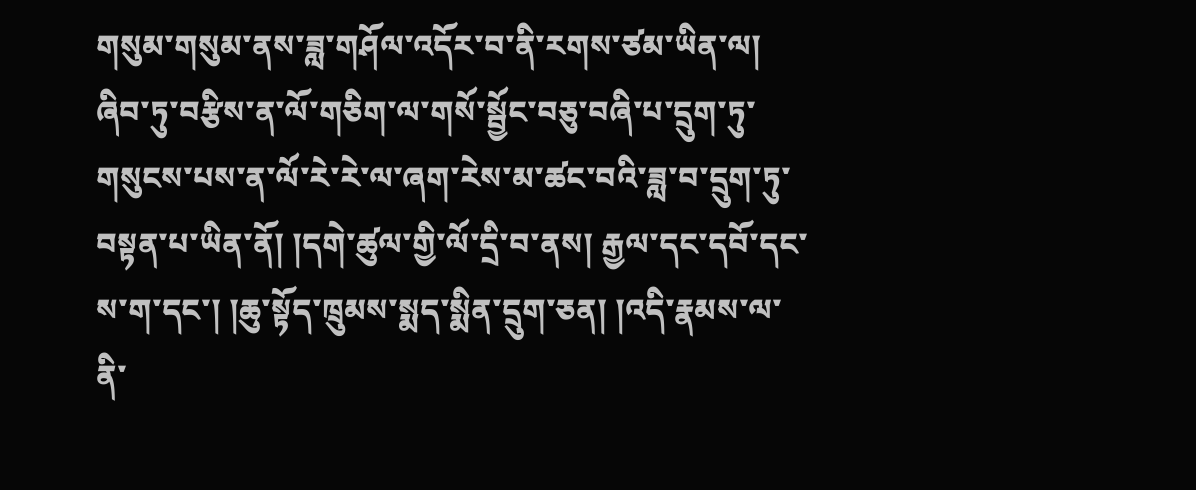གསུམ་གསུམ་ནས་ཟླ་གཤོལ་འདོར་བ་ནི་རགས་ཙམ་ཡིན་ལ། ཞིབ་ཏུ་བརྩིས་ན་ལོ་གཅིག་ལ་གསོ་སྦྱོང་བཅུ་བཞི་པ་དྲུག་ཏུ་གསུངས་པས་ན་ལོ་རེ་རེ་ལ་ཞག་རེས་མ་ཚང་བའི་ཟླ་བ་དྲུག་ཏུ་བསྟན་པ་ཡིན་ནོ། །དགེ་ཚུལ་གྱི་ལོ་དྲི་བ་ནས། རྒྱལ་དང་དབོ་དང་ས་ག་དང་། །ཆུ་སྟོད་ཁྲུམས་སྨད་སྨིན་དྲུག་ཅན། །འདི་རྣམས་ལ་ནི་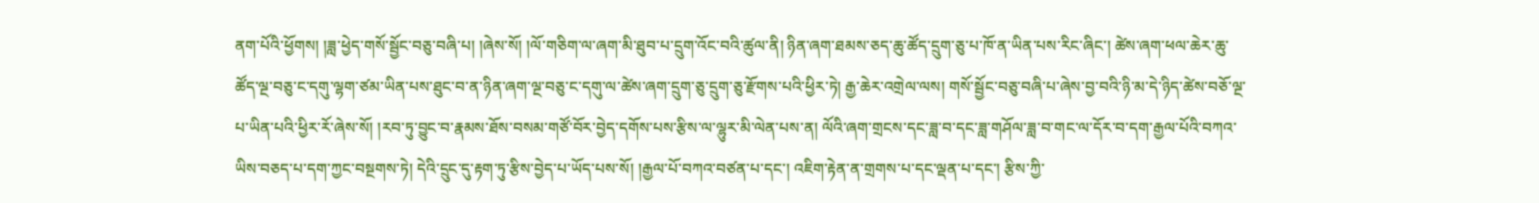ནག་པོའི་ཕྱོགས། །ཟླ་ཕྱེད་གསོ་སྦྱོང་བཅུ་བཞི་པ། །ཞེས་སོ། །ལོ་གཅིག་ལ་ཞག་མི་ཐུབ་པ་དྲུག་འོང་བའི་ཚུལ་ནི། ཉིན་ཞག་ཐམས་ཅད་ཆུ་ཚོད་དྲུག་ཅུ་པ་ཁོ་ན་ཡིན་པས་རིང་ཞིང་། ཚེས་ཞག་ཕལ་ཆེར་ཆུ་ཚོད་ལྔ་བཅུ་ང་དགུ་ལྷག་ཙམ་ཡིན་པས་ཐུང་བ་ན་ཉིན་ཞག་ལྔ་བཅུ་ང་དགུ་ལ་ཚེས་ཞག་དྲུག་ཅུ་དྲུག་ཅུ་རྫོགས་པའི་ཕྱིར་ཏེ། རྒྱ་ཆེར་འགྲེལ་ལས། གསོ་སྦྱོང་བཅུ་བཞི་པ་ཞེས་བྱ་བའི་ཉི་མ་དེ་ཉིད་ཚེས་བཅོ་ལྔ་པ་ཡིན་པའི་ཕྱིར་རོ་ཞེས་སོ། །རབ་ཏུ་བྱུང་བ་རྣམས་ཐོས་བསམ་གཙོ་བོར་བྱེད་དགོས་པས་རྩིས་ལ་ལྷུར་མི་ལེན་པས་ན། ལོའི་ཞག་གྲངས་དང་ཟླ་བ་དང་ཟླ་གཤོལ་ཟླ་བ་གང་ལ་དོར་བ་དག་རྒྱལ་པོའི་བཀའ་ཡིས་བཅད་པ་དག་ཀྱང་བསྔགས་ཏེ། དེའི་དྲུང་དུ་རྟག་ཏུ་རྩིས་བྱེད་པ་ཡོད་པས་སོ། །རྒྱལ་པོ་བཀའ་བཙན་པ་དང་། འཇིག་རྟེན་ན་གྲགས་པ་དང་ལྡན་པ་དང་། རྩིས་ཀྱི་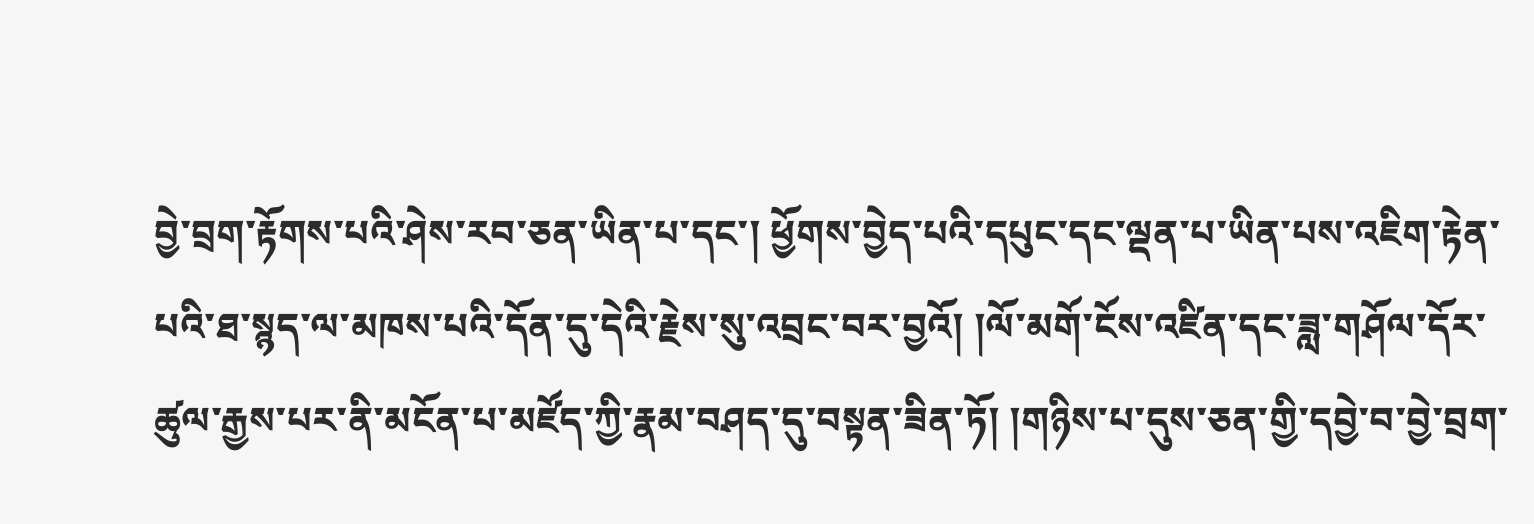བྱེ་བྲག་རྟོགས་པའི་ཤེས་རབ་ཅན་ཡིན་པ་དང་། ཕྱོགས་བྱེད་པའི་དཔུང་དང་ལྡན་པ་ཡིན་པས་འཇིག་རྟེན་པའི་ཐ་སྙད་ལ་མཁས་པའི་དོན་དུ་དེའི་རྗེས་སུ་འབྲང་བར་བྱའོ། །ལོ་མགོ་ངོས་འཛིན་དང་ཟླ་གཤོལ་དོར་ཚུལ་རྒྱས་པར་ནི་མངོན་པ་མཛོད་ཀྱི་རྣམ་བཤད་དུ་བསྟན་ཟིན་ཏོ། །གཉིས་པ་དུས་ཅན་གྱི་དབྱེ་བ་བྱེ་བྲག་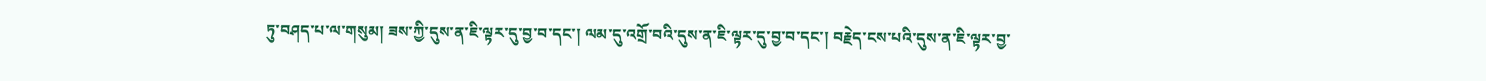ཏུ་བཤད་པ་ལ་གསུམ། ཟས་ཀྱི་དུས་ན་ཇི་ལྟར་དུ་བྱ་བ་དང་། ལམ་དུ་འགྲོ་བའི་དུས་ན་ཇི་ལྟར་དུ་བྱ་བ་དང་། བརྗེད་ངས་པའི་དུས་ན་ཇི་ལྟར་བྱ་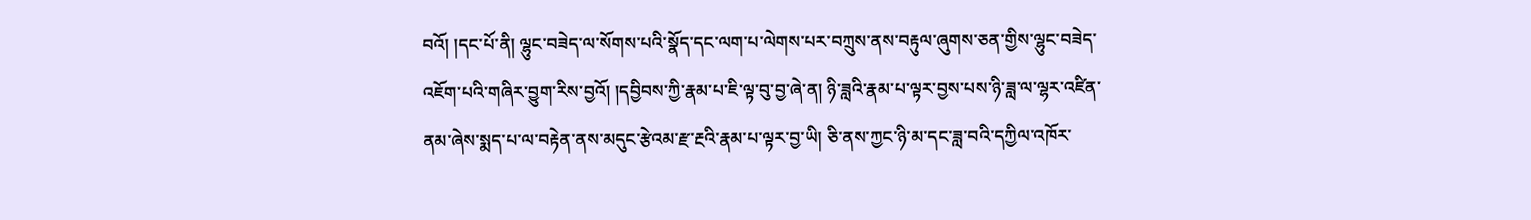བའོ། །དང་པོ་ནི། ལྷུང་བཟེད་ལ་སོགས་པའི་སྣོད་དང་ལག་པ་ལེགས་པར་བཀྲུས་ནས་བརྟུལ་ཞུགས་ཅན་གྱིས་ལྷུང་བཟེད་འཇོག་པའི་གཞིར་བྱུག་རིས་བྱའོ། །དབྱིབས་ཀྱི་རྣམ་པ་ཇི་ལྟ་བུ་བྱ་ཞེ་ན། ཉི་ཟླའི་རྣམ་པ་ལྟར་བྱས་པས་ཉི་ཟླ་ལ་ལྷར་འཛིན་ནམ་ཞེས་སྨད་པ་ལ་བརྟེན་ནས་མདུང་རྩེའམ་རྫ་རྔའི་རྣམ་པ་ལྟར་བྱ་ཡི། ཅི་ནས་ཀྱང་ཉི་མ་དང་ཟླ་བའི་དཀྱིལ་འཁོར་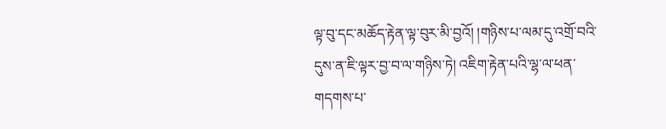ལྟ་བུ་དང་མཆོད་རྟེན་ལྟ་བུར་མི་བྱའོ། །གཉིས་པ་ལམ་དུ་འགྲོ་བའི་དུས་ན་ཇི་ལྟར་བྱ་བ་ལ་གཉིས་ཏེ། འཇིག་རྟེན་པའི་ལྷ་ལ་ཕན་གདགས་པ་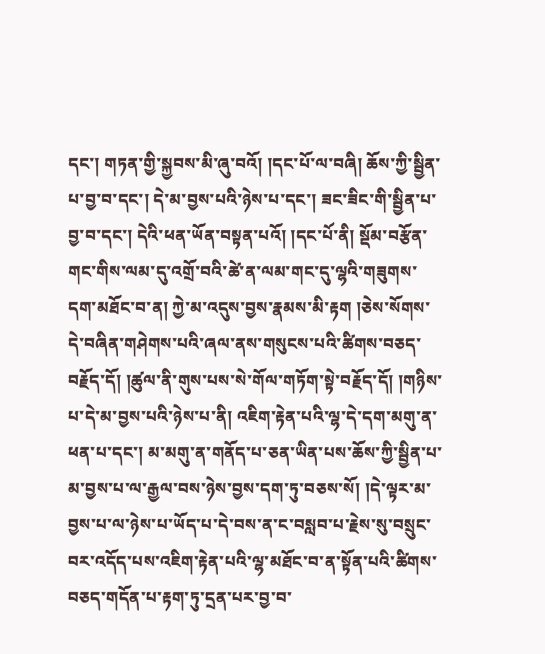དང་། གཏན་གྱི་སྐྱབས་མི་ཞུ་བའོ། །དང་པོ་ལ་བཞི། ཆོས་ཀྱི་སྦྱིན་པ་བྱ་བ་དང་། དེ་མ་བྱས་པའི་ཉེས་པ་དང་། ཟང་ཟིང་གི་སྦྱིན་པ་བྱ་བ་དང་། དེའི་ཕན་ཡོན་བསྟན་པའོ། །དང་པོ་ནི། སྡོམ་བརྩོན་གང་གིས་ལམ་དུ་འགྲོ་བའི་ཚེ་ན་ལམ་གང་དུ་ལྷའི་གཟུགས་དག་མཐོང་བ་ན། ཀྱེ་མ་འདུས་བྱས་རྣམས་མི་རྟག །ཅེས་སོགས་དེ་བཞིན་གཤེགས་པའི་ཞལ་ནས་གསུངས་པའི་ཚིགས་བཅད་བརྗོད་དོ། །ཚུལ་ནི་གུས་པས་སེ་གོལ་གཏོག་སྟེ་བརྗོད་དོ། །གཉིས་པ་དེ་མ་བྱས་པའི་ཉེས་པ་ནི། འཇིག་རྟེན་པའི་ལྷ་དེ་དག་མགུ་ན་ཕན་པ་དང་། མ་མགུ་ན་གནོད་པ་ཅན་ཡིན་པས་ཆོས་ཀྱི་སྦྱིན་པ་མ་བྱས་པ་ལ་རྒྱལ་བས་ཉེས་བྱས་དག་ཏུ་བཅས་སོ། །དེ་ལྟར་མ་བྱས་པ་ལ་ཉེས་པ་ཡོད་པ་དེ་བས་ན་ང་བསླབ་པ་རྗེས་སུ་བསྲུང་བར་འདོད་པས་འཇིག་རྟེན་པའི་ལྷ་མཐོང་བ་ན་སྟོན་པའི་ཚིགས་བཅད་གདོན་པ་རྟག་ཏུ་དྲན་པར་བྱ་བ་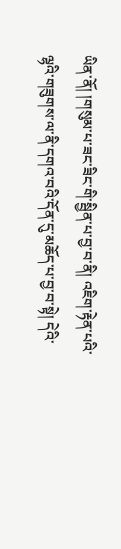ཡིན་ནོ། །གསུམ་པ་ཟང་ཟིང་གི་སྦྱིན་པ་བྱ་བ་ནི། འཇིག་རྟེན་པའི་ལྷའི་གཟུགས་ལ་ནི་དགའ་བའི་དོན་དུ་མཆོད་པ་བྱ་བ་སྟེ། དེའི་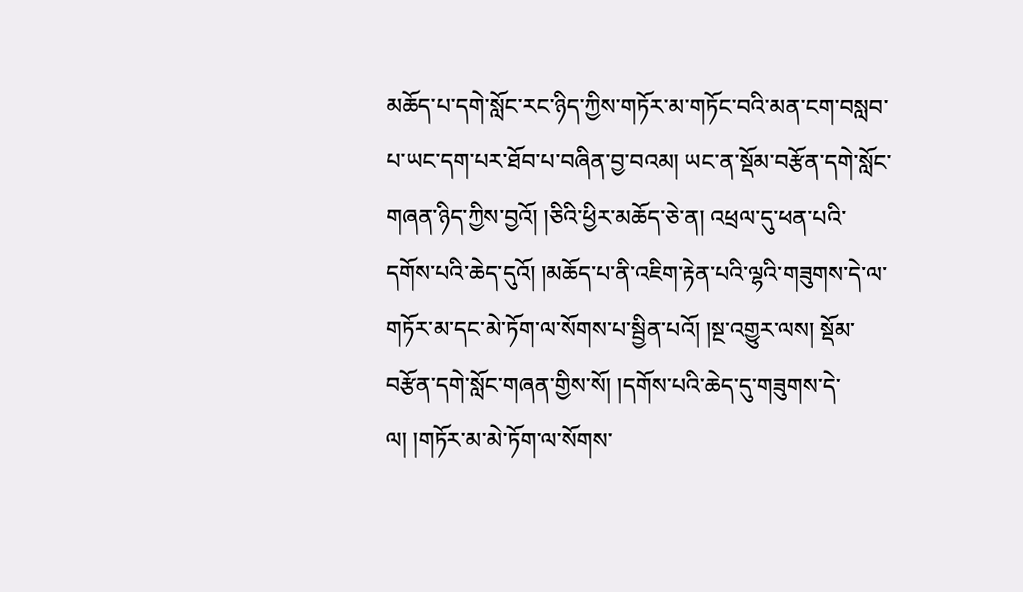མཆོད་པ་དགེ་སློང་རང་ཉིད་ཀྱིས་གཏོར་མ་གཏོང་བའི་མན་ངག་བསླབ་པ་ཡང་དག་པར་ཐོབ་པ་བཞིན་བྱ་བའམ། ཡང་ན་སྡོམ་བརྩོན་དགེ་སློང་གཞན་ཉིད་ཀྱིས་བྱའོ། །ཅིའི་ཕྱིར་མཆོད་ཅེ་ན། འཕྲལ་དུ་ཕན་པའི་དགོས་པའི་ཆེད་དུའོ། །མཆོད་པ་ནི་འཇིག་རྟེན་པའི་ལྷའི་གཟུགས་དེ་ལ་གཏོར་མ་དང་མེ་ཏོག་ལ་སོགས་པ་སྦྱིན་པའོ། །སྔ་འགྱུར་ལས། སྡོམ་བརྩོན་དགེ་སློང་གཞན་གྱིས་སོ། །དགོས་པའི་ཆེད་དུ་གཟུགས་དེ་ལ། །གཏོར་མ་མེ་ཏོག་ལ་སོགས་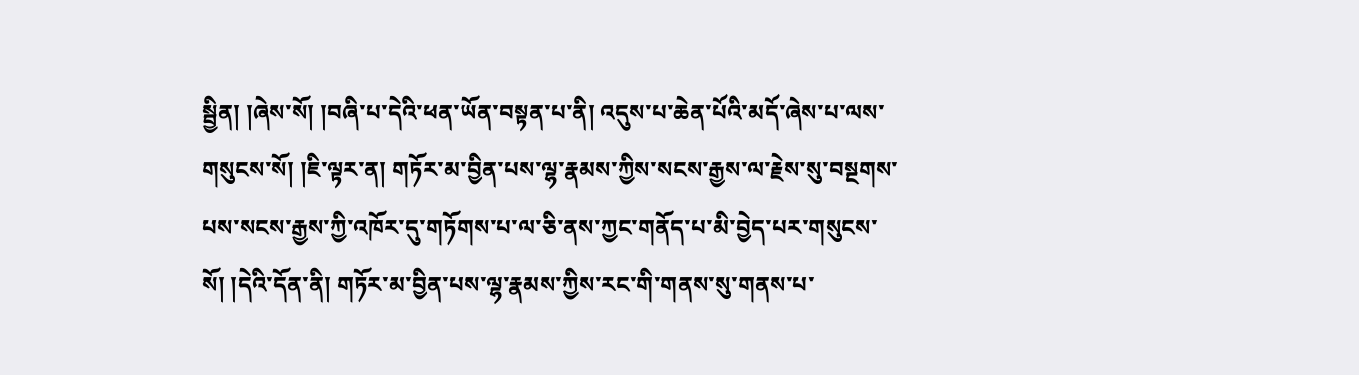སྦྱིན། །ཞེས་སོ། །བཞི་པ་དེའི་ཕན་ཡོན་བསྟན་པ་ནི། འདུས་པ་ཆེན་པོའི་མདོ་ཞེས་པ་ལས་གསུངས་སོ། །ཇི་ལྟར་ན། གཏོར་མ་བྱིན་པས་ལྷ་རྣམས་ཀྱིས་སངས་རྒྱས་ལ་རྗེས་སུ་བསྔགས་པས་སངས་རྒྱས་ཀྱི་འཁོར་དུ་གཏོགས་པ་ལ་ཅི་ནས་ཀྱང་གནོད་པ་མི་བྱེད་པར་གསུངས་སོ། །དེའི་དོན་ནི། གཏོར་མ་བྱིན་པས་ལྷ་རྣམས་ཀྱིས་རང་གི་གནས་སུ་གནས་པ་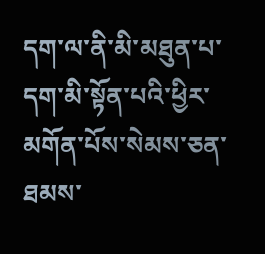དག་ལ་ནི་མི་མཐུན་པ་དག་མི་སྟོན་པའི་ཕྱིར་མགོན་པོས་སེམས་ཅན་ཐམས་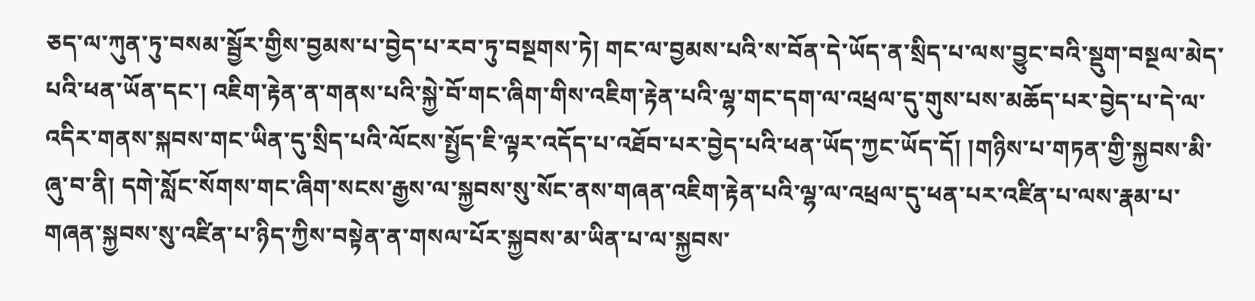ཅད་ལ་ཀུན་ཏུ་བསམ་སྦྱོར་གྱིས་བྱམས་པ་བྱེད་པ་རབ་ཏུ་བསྔགས་ཏེ། གང་ལ་བྱམས་པའི་ས་བོན་དེ་ཡོད་ན་སྲིད་པ་ལས་བྱུང་བའི་སྡུག་བསྔལ་མེད་པའི་ཕན་ཡོན་དང་། འཇིག་རྟེན་ན་གནས་པའི་སྐྱེ་བོ་གང་ཞིག་གིས་འཇིག་རྟེན་པའི་ལྷ་གང་དག་ལ་འཕྲལ་དུ་གུས་པས་མཆོད་པར་བྱེད་པ་དེ་ལ་འདིར་གནས་སྐབས་གང་ཡིན་དུ་སྲིད་པའི་ལོངས་སྤྱོད་ཇི་ལྟར་འདོད་པ་འཐོབ་པར་བྱེད་པའི་ཕན་ཡོད་ཀྱང་ཡོད་དོ། །གཉིས་པ་གཏན་གྱི་སྐྱབས་མི་ཞུ་བ་ནི། དགེ་སློང་སོགས་གང་ཞིག་སངས་རྒྱས་ལ་སྐྱབས་སུ་སོང་ནས་གཞན་འཇིག་རྟེན་པའི་ལྷ་ལ་འཕྲལ་དུ་ཕན་པར་འཛིན་པ་ལས་རྣམ་པ་གཞན་སྐྱབས་སུ་འཛིན་པ་ཉིད་ཀྱིས་བསྟེན་ན་གསལ་པོར་སྐྱབས་མ་ཡིན་པ་ལ་སྐྱབས་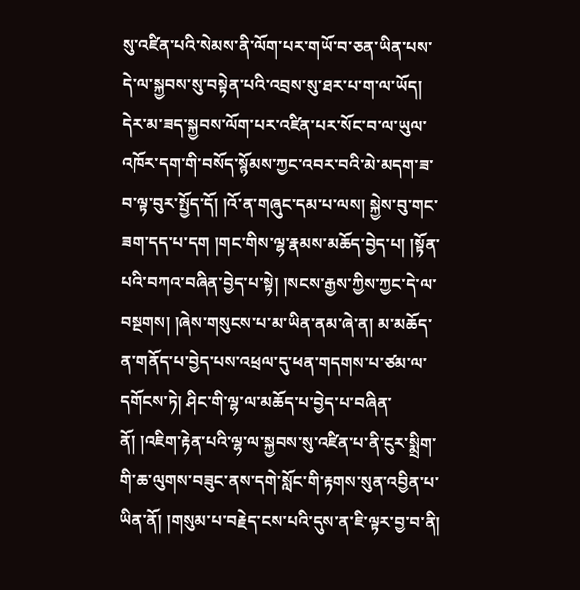སུ་འཛིན་པའི་སེམས་ནི་ལོག་པར་གཡོ་བ་ཅན་ཡིན་པས་དེ་ལ་སྐྱབས་སུ་བསྟེན་པའི་འབྲས་སུ་ཐར་པ་ག་ལ་ཡོད། དེར་མ་ཟད་སྐྱབས་ལོག་པར་འཛིན་པར་སོང་བ་ལ་ཡུལ་འཁོར་དག་གི་བསོད་སྙོམས་ཀྱང་འབར་བའི་མེ་མདག་ཟ་བ་ལྟ་བུར་སྤྱོད་དོ། །འོ་ན་གཞུང་དམ་པ་ལས། སྐྱེས་བུ་གང་ཟག་དད་པ་དག །གང་གིས་ལྷ་རྣམས་མཆོད་བྱེད་པ། །སྟོན་པའི་བཀའ་བཞིན་བྱེད་པ་སྟེ། །སངས་རྒྱས་ཀྱིས་ཀྱང་དེ་ལ་བསྔགས། །ཞེས་གསུངས་པ་མ་ཡིན་ནམ་ཞེ་ན། མ་མཆོད་ན་གནོད་པ་བྱེད་པས་འཕྲལ་དུ་ཕན་གདགས་པ་ཙམ་ལ་དགོངས་ཏེ། ཤིང་གི་ལྷ་ལ་མཆོད་པ་བྱེད་པ་བཞིན་ནོ། །འཇིག་རྟེན་པའི་ལྷ་ལ་སྐྱབས་སུ་འཛིན་པ་ནི་ངུར་སྨྲིག་གི་ཆ་ལུགས་བཟུང་ནས་དགེ་སློང་གི་རྟགས་སུན་འབྱིན་པ་ཡིན་ནོ། །གསུམ་པ་བརྗེད་ངས་པའི་དུས་ན་ཇི་ལྟར་བྱ་བ་ནི།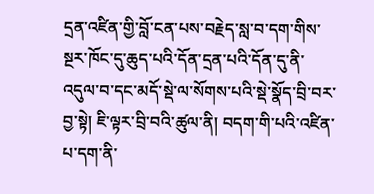དྲན་འཛིན་གྱི་བློ་ངན་པས་བརྗེད་སླ་བ་དག་གིས་སྔར་ཁོང་དུ་ཆུད་པའི་དོན་དྲན་པའི་དོན་དུ་ནི་འདུལ་བ་དང་མདོ་སྡེ་ལ་སོགས་པའི་སྡེ་སྣོད་བྲི་བར་བྱ་སྟེ། ཇི་ལྟར་བྲི་བའི་ཚུལ་ནི། བདག་གི་པའི་འཛིན་པ་དག་ནི་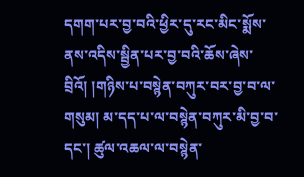དགག་པར་བྱ་བའི་ཕྱིར་དུ་རང་མིང་སྨོས་ནས་འདིས་སྦྱིན་པར་བྱ་བའི་ཆོས་ཞེས་བྲིའོ། །གཉིས་པ་བསྙེན་བཀུར་བར་བྱ་བ་ལ་གསུམ། མ་དད་པ་ལ་བསྙེན་བཀུར་མི་བྱ་བ་དང་། ཚུལ་འཆལ་ལ་བསྙེན་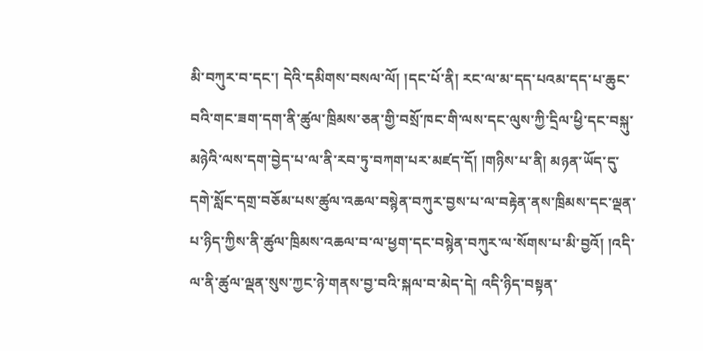མི་བཀུར་བ་དང་། དེའི་དམིགས་བསལ་ལོ། །དང་པོ་ནི། རང་ལ་མ་དད་པའམ་དད་པ་ཆུང་བའི་གང་ཟག་དག་ནི་ཚུལ་ཁྲིམས་ཅན་གྱི་བསྲོ་ཁང་གི་ལས་དང་ལུས་ཀྱི་དྲིལ་ཕྱི་དང་བསྐུ་མཉེའི་ལས་དག་བྱེད་པ་ལ་ནི་རབ་ཏུ་བཀག་པར་མཛད་དོ། །གཉིས་པ་ནི། མཉན་ཡོད་དུ་དགེ་སློང་དགྲ་བཅོམ་པས་ཚུལ་འཆལ་བསྙེན་བཀུར་བྱས་པ་ལ་བརྟེན་ནས་ཁྲིམས་དང་ལྡན་པ་ཉིད་ཀྱིས་ནི་ཚུལ་ཁྲིམས་འཆལ་བ་ལ་ཕྱག་དང་བསྙེན་བཀུར་ལ་སོགས་པ་མི་བྱའོ། །འདི་ལ་ནི་ཚུལ་ལྡན་སུས་ཀྱང་ཉེ་གནས་བྱ་བའི་སྐལ་བ་མེད་དེ། འདི་ཉིད་བསྟན་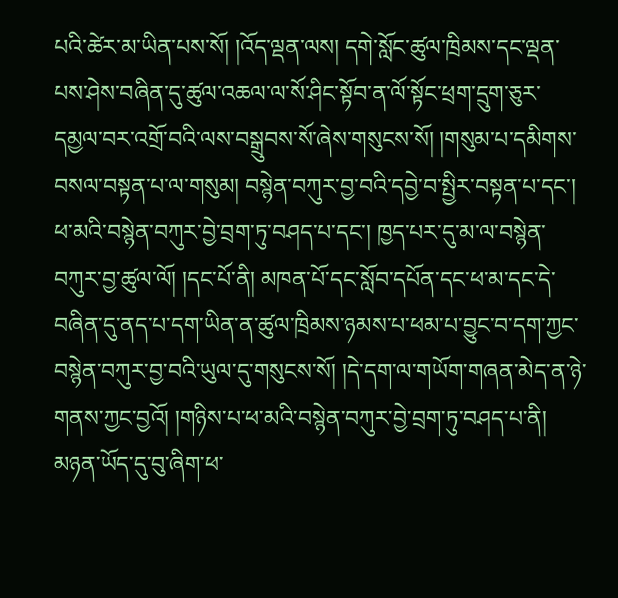པའི་ཚེར་མ་ཡིན་པས་སོ། །འོད་ལྡན་ལས། དགེ་སློང་ཚུལ་ཁྲིམས་དང་ལྡན་པས་ཤེས་བཞིན་དུ་ཚུལ་འཆལ་ལ་སོ་ཤིང་སྟོབ་ན་ལོ་སྟོང་ཕྲག་དྲུག་ཅུར་དམྱལ་བར་འགྲོ་བའི་ལས་བསྒྲུབས་སོ་ཞེས་གསུངས་སོ། །གསུམ་པ་དམིགས་བསལ་བསྟན་པ་ལ་གསུམ། བསྙེན་བཀུར་བྱ་བའི་དབྱེ་བ་སྤྱིར་བསྟན་པ་དང་། ཕ་མའི་བསྙེན་བཀུར་བྱེ་བྲག་ཏུ་བཤད་པ་དང་། ཁྱད་པར་དུ་མ་ལ་བསྙེན་བཀུར་བྱ་ཚུལ་ལོ། །དང་པོ་ནི། མཁན་པོ་དང་སློབ་དཔོན་དང་ཕ་མ་དང་དེ་བཞིན་དུ་ནད་པ་དག་ཡིན་ན་ཚུལ་ཁྲིམས་ཉམས་པ་ཕམ་པ་བྱུང་བ་དག་ཀྱང་བསྙེན་བཀུར་བྱ་བའི་ཡུལ་དུ་གསུངས་སོ། །དེ་དག་ལ་གཡོག་གཞན་མེད་ན་ཉེ་གནས་ཀྱང་བྱའོ། །གཉིས་པ་ཕ་མའི་བསྙེན་བཀུར་བྱེ་བྲག་ཏུ་བཤད་པ་ནི། མཉན་ཡོད་དུ་བུ་ཞིག་ཕ་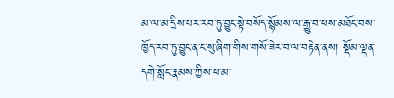མ་ལ་མ་དྲིས་པར་རབ་ཏུ་བྱུང་སྟེ་བསོད་སྙོམས་ལ་རྒྱུ་བ་ཕས་མཐོང་བས་ཁྱོད་རབ་ཏུ་བྱུང་ན་ང་སུ་ཞིག་གིས་གསོ་ཟེར་བ་ལ་བརྟེན་ནས། སྡོམ་ལྡན་དགེ་སློང་རྣམས་ཀྱིས་ཕ་མ་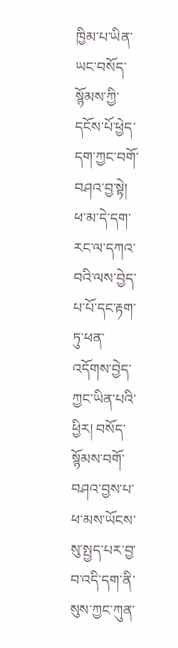ཁྱིམ་པ་ཡིན་ཡང་བསོད་སྙོམས་ཀྱི་དངོས་པོ་ཕྱེད་དག་ཀྱང་བགོ་བཤའ་བྱ་སྟེ། ཕ་མ་དེ་དག་རང་ལ་དཀའ་བའི་ལས་བྱེད་པ་པོ་དང་རྟག་ཏུ་ཕན་འདོགས་བྱེད་ཀྱང་ཡིན་པའི་ཕྱིར། བསོད་སྙོམས་བགོ་བཤའ་བྱས་པ་ཕ་མས་ཡོངས་སུ་སྤྱད་པར་བྱ་བ་འདི་དག་ནི་སུས་ཀྱང་ཀུན་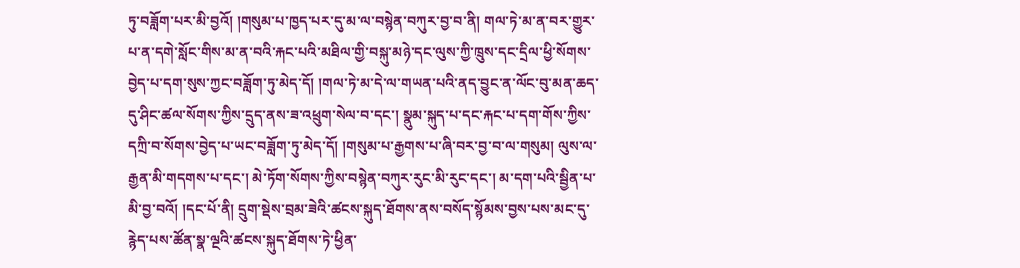ཏུ་བཟློག་པར་མི་བྱའོ། །གསུམ་པ་ཁྱད་པར་དུ་མ་ལ་བསྙེན་བཀུར་བྱ་བ་ནི། གལ་ཏེ་མ་ན་བར་གྱུར་པ་ན་དགེ་སློང་གིས་མ་ན་བའི་རྐང་པའི་མཐིལ་གྱི་བསྐུ་མཉེ་དང་ལུས་ཀྱི་ཁྲུས་དང་དྲིལ་ཕྱི་སོགས་བྱེད་པ་དག་སུས་ཀྱང་བཟློག་ཏུ་མེད་དོ། །གལ་ཏེ་མ་དེ་ལ་གཡན་པའི་ནད་བྱུང་ན་ལོང་བུ་མན་ཆད་དུ་ཤིང་ཚལ་སོགས་ཀྱིས་དྲུད་ནས་ཟ་འཕྲུག་སེལ་བ་དང་། སྣུམ་སྐུད་པ་དང་རྐང་པ་དག་གོས་ཀྱིས་དཀྲི་བ་སོགས་བྱེད་པ་ཡང་བཟློག་ཏུ་མེད་དོ། །གསུམ་པ་རྒྱགས་པ་ཞི་བར་བྱ་བ་ལ་གསུམ། ལུས་ལ་རྒྱན་མི་གདགས་པ་དང་། མེ་ཏོག་སོགས་ཀྱིས་བསྙེན་བཀུར་རུང་མི་རུང་དང་། མ་དག་པའི་སྦྱིན་པ་མི་བྱ་བའོ། །དང་པོ་ནི། དྲུག་སྡེས་བྲམ་ཟེའི་ཚངས་སྐུད་ཐོགས་ནས་བསོད་སྙོམས་བྱས་པས་མང་དུ་རྙེད་པས་ཚོན་སྣ་ལྔའི་ཚངས་སྐུད་ཐོགས་ཏེ་ཕྱིན་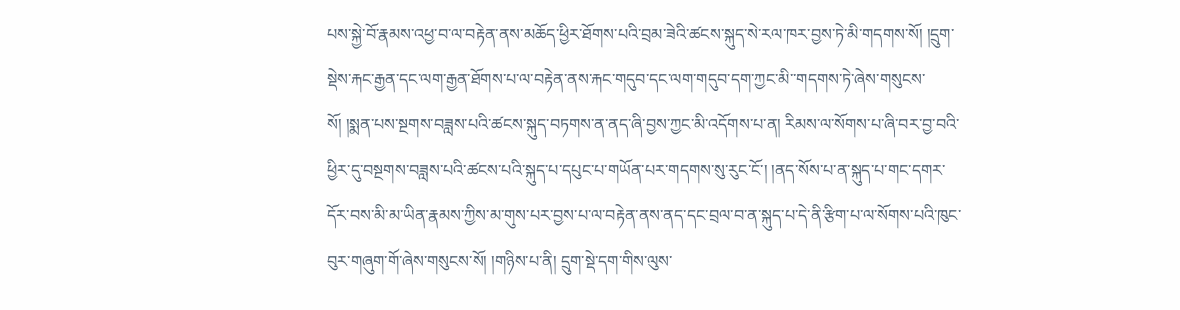པས་སྐྱེ་བོ་རྣམས་འཕྱ་བ་ལ་བརྟེན་ནས་མཆོད་ཕྱིར་ཐོགས་པའི་བྲམ་ཟེའི་ཚངས་སྐུད་སེ་རལ་ཁར་བྱས་ཏེ་མི་གདགས་སོ། །དྲུག་སྡེས་རྐང་རྒྱན་དང་ལག་རྒྱན་ཐོགས་པ་ལ་བརྟེན་ནས་རྐང་གདུབ་དང་ལག་གདུབ་དག་ཀྱང་མི་་གདགས་ཏེ་ཞེས་གསུངས་སོ། །སྨན་པས་སྔགས་བཟླས་པའི་ཚངས་སྐུད་བཏགས་ན་ནད་ཞི་བྱས་ཀྱང་མི་འདོགས་པ་ན། རིམས་ལ་སོགས་པ་ཞི་བར་བྱ་བའི་ཕྱིར་དུ་བསྔགས་བཟླས་པའི་ཚངས་པའི་སྐུད་པ་དཔུང་པ་གཡོན་པར་གདགས་སུ་རུང་ངོ་། །ནད་སོས་པ་ན་སྐུད་པ་གང་དགར་དོར་བས་མི་མ་ཡིན་རྣམས་ཀྱིས་མ་གུས་པར་བྱས་པ་ལ་བརྟེན་ནས་ནད་དང་བྲལ་བ་ན་སྐུད་པ་དེ་ནི་རྩིག་པ་ལ་སོགས་པའི་ཁུང་བུར་གཞུག་གོ་ཞེས་གསུངས་སོ། །གཉིས་པ་ནི། དྲུག་སྡེ་དག་གིས་ལུས་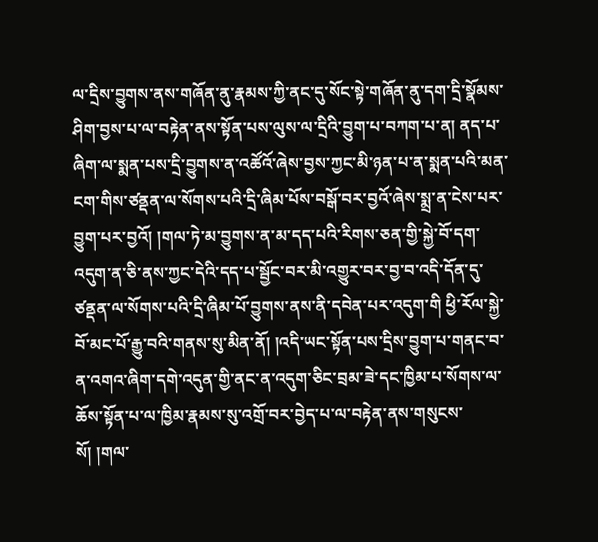ལ་དྲིས་བྱུགས་ནས་གཞོན་ནུ་རྣམས་ཀྱི་ནང་དུ་སོང་སྟེ་གཞོན་ནུ་དག་དྲི་སྣོམས་ཤིག་བྱས་པ་ལ་བརྟེན་ནས་སྟོན་པས་ལུས་ལ་དྲིའི་བྱུག་པ་བཀག་པ་ན། ནད་པ་ཞིག་ལ་སྨན་པས་དྲི་བྱུགས་ན་འཚོའོ་ཞེས་བྱས་ཀྱང་མི་ཉན་པ་ན་སྨན་པའི་མན་ངག་གིས་ཙནྡན་ལ་སོགས་པའི་དྲི་ཞིམ་པོས་བསྒོ་བར་བྱའོ་ཞེས་སྨྲ་ན་ངེས་པར་བྱུག་པར་བྱའོ། །གལ་ཏེ་མ་བྱུགས་ན་མ་དད་པའི་རིགས་ཅན་གྱི་སྐྱེ་བོ་དག་འདུག་ན་ཅི་ནས་ཀྱང་དེའི་དད་པ་སྦྱོང་བར་མི་འགྱུར་བར་བྱ་བ་འདི་དོན་དུ་ཙནྡན་ལ་སོགས་པའི་དྲི་ཞིམ་པོ་བྱུགས་ནས་ནི་དབེན་པར་འདུག་གི ཕྱི་རོལ་སྐྱེ་བོ་མང་པོ་རྒྱུ་བའི་གནས་སུ་མིན་ནོ། །འདི་ཡང་སྟོན་པས་དྲིས་བྱུག་པ་གནང་བ་ན་འགའ་ཞིག་དགེ་འདུན་གྱི་ནང་ན་འདུག་ཅིང་བྲམ་ཟེ་དང་ཁྱིམ་པ་སོགས་ལ་ཆོས་སྟོན་པ་ལ་ཁྱིམ་རྣམས་སུ་འགྲོ་བར་བྱེད་པ་ལ་བརྟེན་ནས་གསུངས་སོ། །གལ་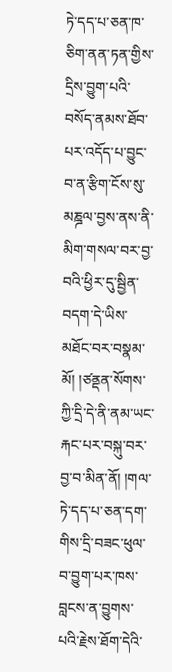ཏེ་དད་པ་ཅན་ཁ་ཅིག་ནན་ཏན་གྱིས་དྲིས་བྱུག་པའི་བསོད་ནམས་ཐོབ་པར་འདོད་པ་བྱུང་བ་ན་རྩིག་ངོས་སུ་མཎྜལ་བྱས་ནས་ནི་མིག་གསལ་བར་བྱ་བའི་ཕྱིར་དུ་སྦྱིན་བདག་དེ་ཡིས་མཐོང་བར་བསྣམ་མོ། །ཙནྡན་སོགས་ཀྱི་དྲི་དེ་ནི་ནམ་ཡང་རྐང་པར་བསྐུ་བར་བྱ་བ་མིན་ནོ། །གལ་ཏེ་དད་པ་ཅན་དག་གིས་དྲི་བཟང་ཕུལ་བ་བྱུག་པར་ཁས་བླངས་ན་བྱུགས་པའི་རྗེས་ཐོག་དེའི་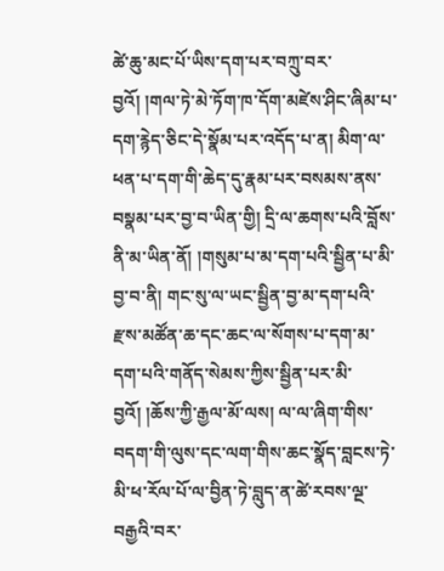ཚེ་ཆུ་མང་པོ་ཡིས་དག་པར་བཀྲུ་བར་བྱའོ། །གལ་ཏེ་མེ་ཏོག་ཁ་དོག་མཛེས་ཤིང་ཞིམ་པ་དག་རྙེད་ཅིང་དེ་སྣོམ་པར་འདོད་པ་ན། མིག་ལ་ཕན་པ་དག་གི་ཆེད་དུ་རྣམ་པར་བསམས་ནས་བསྣམ་པར་བྱ་བ་ཡིན་གྱི། དྲི་ལ་ཆགས་པའི་བློས་ནི་མ་ཡིན་ནོ། །གསུམ་པ་མ་དག་པའི་སྦྱིན་པ་མི་བྱ་བ་ནི། གང་སུ་ལ་ཡང་སྦྱིན་བྱ་མ་དག་པའི་རྫས་མཚོན་ཆ་དང་ཆང་ལ་སོགས་པ་དག་མ་དག་པའི་གནོད་སེམས་ཀྱིས་སྦྱིན་པར་མི་བྱའོ། །ཆོས་ཀྱི་རྒྱལ་མོ་ལས། ལ་ལ་ཞིག་གིས་བདག་གི་ལུས་དང་ལག་གིས་ཆང་སྣོད་བླངས་ཏེ་མི་ཕ་རོལ་པོ་ལ་བྱིན་ཏེ་བླུད་ན་ཚེ་རབས་ལྔ་བརྒྱའི་བར་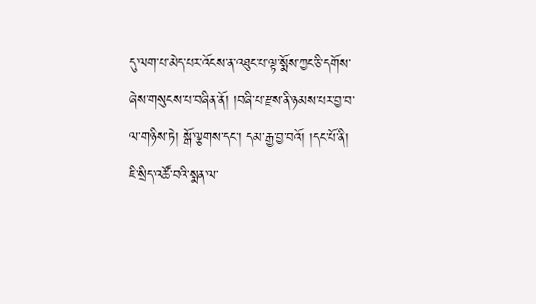དུ་ལག་པ་མེད་པར་འོངས་ན་འཐུང་པ་ལྟ་སྨོས་ཀྱང་ཅི་དགོས་ཞེས་གསུངས་པ་བཞིན་ནོ། །བཞི་པ་རྫས་ནི་ཉམས་པར་བྱ་བ་ལ་གཉིས་ཏེ། སྒོ་ལྕགས་དང་། དམ་རྒྱ་བྱ་བའོ། །དང་པོ་ནི། ཇི་སྲིད་འཚོ་བའི་སྨན་ལ་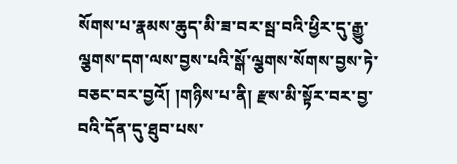སོགས་པ་རྣམས་ཆུད་མི་ཟ་བར་སྦ་བའི་ཕྱིར་དུ་རྒྱུ་ལྕགས་དག་ལས་བྱས་པའི་སྒོ་ལྕགས་སོགས་བྱས་ཏེ་བཅང་བར་བྱའོ། །གཉིས་པ་ནི། རྫས་མི་སྟོར་བར་བྱ་བའི་དོན་དུ་ཐུབ་པས་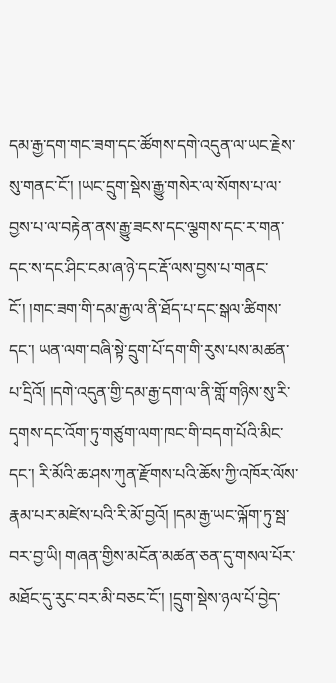དམ་རྒྱ་དག་གང་ཟག་དང་ཚོགས་དགེ་འདུན་ལ་ཡང་རྗེས་སུ་གནང་ངོ་། །ཡང་དྲུག་སྡེས་རྒྱུ་གསེར་ལ་སོགས་པ་ལ་བྱས་པ་ལ་བརྟེན་ནས་རྒྱུ་ཟངས་དང་ལྕགས་དང་ར་གན་དང་ས་དང་ཤིང་ངམ་ཞ་ཉེ་དང་རྡོ་ལས་བྱས་པ་གནང་ངོ་། །གང་ཟག་གི་དམ་རྒྱ་ལ་ནི་ཐོད་པ་དང་སྒལ་ཚིགས་དང་། ཡན་ལག་བཞི་སྟེ་དྲུག་པོ་དག་གི་རུས་པས་མཚན་པ་དྲིའོ། །དགེ་འདུན་གྱི་དམ་རྒྱ་དག་ལ་ནི་གློ་གཉིས་སུ་རི་དྭགས་དང་འོག་ཏུ་གཙུག་ལག་ཁང་གི་བདག་པོའི་མིང་དང་། རི་མོའི་ཆ་ཤས་ཀུན་རྫོགས་པའི་ཆོས་ཀྱི་འཁོར་ལོས་རྣམ་པར་མཛེས་པའི་རི་མོ་བྱའོ། །དམ་རྒྱ་ཡང་ལྐོག་ཏུ་སྦ་བར་བྱ་ཡི། གཞན་གྱིས་མངོན་མཚན་ཅན་དུ་གསལ་པོར་མཐོང་དུ་རུང་བར་མི་བཅང་ངོ་། །དྲུག་སྡེས་ཉལ་པོ་བྱེད་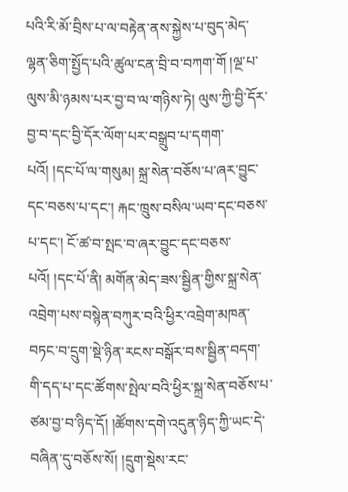པའི་རི་མོ་བྲིས་པ་ལ་བརྟེན་ནས་སྐྱེས་པ་བུད་མེད་ལྷན་ཅིག་སྤྱོད་པའི་ཚུལ་ངན་བྲི་བ་བཀག་གོ །ལྔ་པ་ལུས་མི་ཉམས་པར་བྱ་བ་ལ་གཉིས་ཏེ། ལུས་ཀྱི་བྱི་དོར་བྱ་བ་དང་བྱི་དོར་ལོག་པར་བསྒྲུབ་པ་དགག་པའོ། །དང་པོ་ལ་གསུམ། སྐྲ་སེན་བཅོས་པ་ཞར་བྱུང་དང་བཅས་པ་དང་། རྐང་ཁྲུས་བསིལ་ཡབ་དང་བཅས་པ་དང་། ངོ་ཚ་བ་སྤང་བ་ཞར་བྱུང་དང་བཅས་པའོ། །དང་པོ་ནི། མགོན་མེད་ཟས་སྦྱིན་གྱིས་སྐྲ་སེན་འབྲེག་པས་བསྙེན་བཀུར་བའི་ཕྱིར་འབྲེག་མཁན་བཏང་བ་དྲུག་སྡེ་ཉིན་རངས་བསྒོར་བས་སྦྱིན་བདག་གི་དད་པ་དང་ཚོགས་སྤེལ་བའི་ཕྱིར་སྐྲ་སེན་བཅོས་པ་ཙམ་བྱ་བ་ཉིད་དོ། །ཚོགས་དགེ་འདུན་ཉིད་ཀྱི་ཡང་དེ་བཞིན་དུ་བཅོས་སོ། །དྲུག་སྡེས་རང་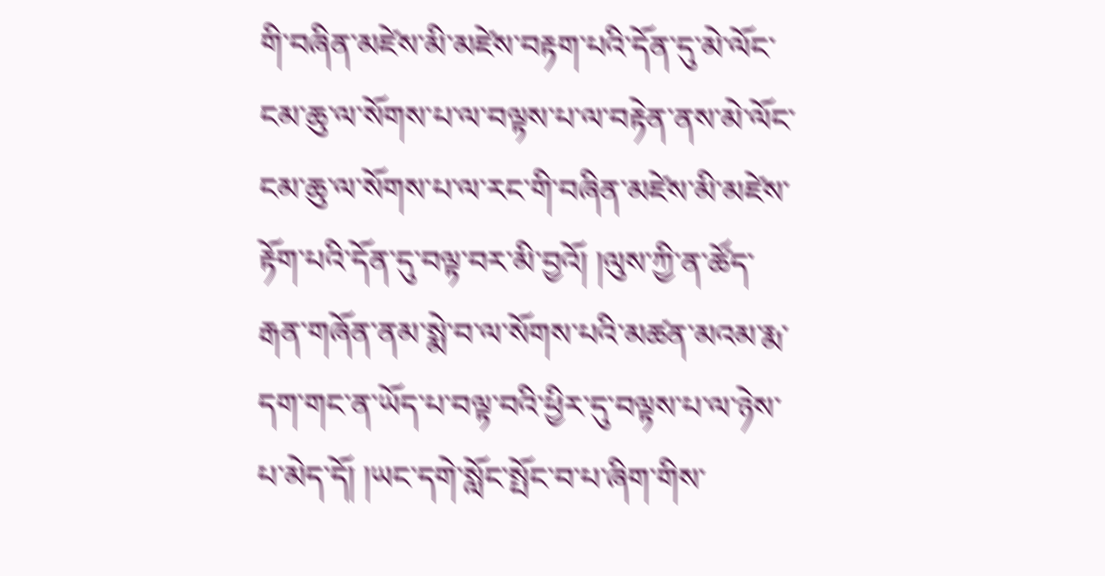གི་བཞིན་མཛེས་མི་མཛེས་བརྟག་པའི་དོན་དུ་མེ་ལོང་ངམ་ཆུ་ལ་སོགས་པ་ལ་བལྟས་པ་ལ་བརྟེན་ནས་མེ་ལོང་ངམ་ཆུ་ལ་སོགས་པ་ལ་རང་གི་བཞིན་མཛེས་མི་མཛེས་རྟོག་པའི་དོན་དུ་བལྟ་བར་མི་བྱའོ། །ལུས་ཀྱི་ན་ཚོད་རྒན་གཞོན་ནམ་སྨེ་བ་ལ་སོགས་པའི་མཚན་མའམ་རྨ་དག་གང་ན་ཡོད་པ་བལྟ་བའི་ཕྱིར་དུ་བལྟས་པ་ལ་ཉེས་པ་མེད་དོ། །ཡང་དགེ་སློང་སྤོང་བ་པ་ཞིག་གིས་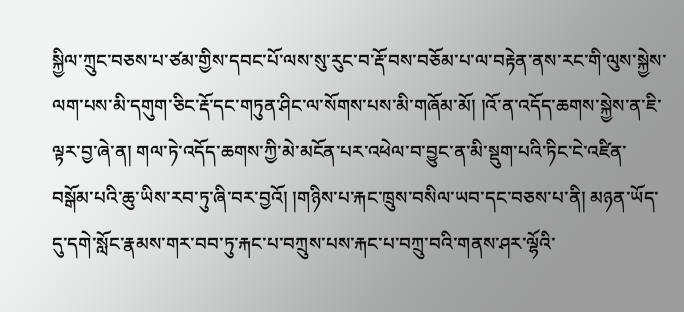སྐྱིལ་ཀྲུང་བཅས་པ་ཙམ་གྱིས་དབང་པོ་ལས་སུ་རུང་བ་རྡོ་བས་བཅོམ་པ་ལ་བརྟེན་ནས་རང་གི་ལུས་སྐྱེས་ལག་པས་མི་དགུག་ཅིང་རྡོ་དང་གཏུན་ཤིང་ལ་སོགས་པས་མི་གཞོམ་མོ། །འོ་ན་འདོད་ཆགས་སྐྱེས་ན་ཇི་ལྟར་བྱ་ཞེ་ན། གལ་ཏེ་འདོད་ཆགས་ཀྱི་མེ་མངོན་པར་འཕེལ་བ་བྱུང་ན་མི་སྡུག་པའི་ཏིང་ངེ་འཛིན་བསྒོམ་པའི་ཆུ་ཡིས་རབ་ཏུ་ཞི་བར་བྱའོ། །གཉིས་པ་རྐང་ཁྲུས་བསིལ་ཡབ་དང་བཅས་པ་ནི། མཉན་ཡོད་དུ་དགེ་སློང་རྣམས་གར་བབ་ཏུ་རྐང་པ་བཀྲུས་པས་རྐང་པ་བཀྲུ་བའི་གནས་ཤར་ལྷོའི་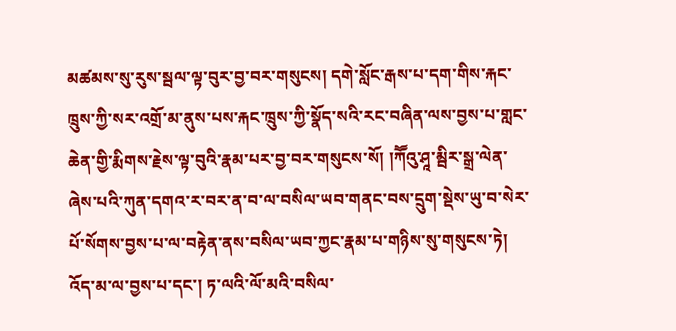མཚམས་སུ་རུས་སྦལ་ལྟ་བུར་བྱ་བར་གསུངས། དགེ་སློང་རྒས་པ་དག་གིས་རྐང་ཁྲུས་ཀྱི་སར་འགྲོ་མ་ནུས་པས་རྐང་ཁྲུས་ཀྱི་སྣོད་སའི་རང་བཞིན་ལས་བྱས་པ་གླང་ཆེན་གྱི་རྨིགས་རྗེས་ལྟ་བུའི་རྣམ་པར་བྱ་བར་གསུངས་སོ། །ཀཽའུ་ཤཱ་མྦིར་སྒྲ་ལེན་ཞེས་པའི་ཀུན་དགའ་ར་བར་ན་བ་ལ་བསིལ་ཡབ་གནང་བས་དྲུག་སྡེས་ཡུ་བ་སེར་པོ་སོགས་བྱས་པ་ལ་བརྟེན་ནས་བསིལ་ཡབ་ཀྱང་རྣམ་པ་གཉིས་སུ་གསུངས་ཏེ། འོད་མ་ལ་བྱས་པ་དང་། ཏ་ལའི་ལོ་མའི་བསིལ་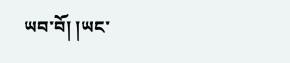ཡབ་བོ། །ཡང་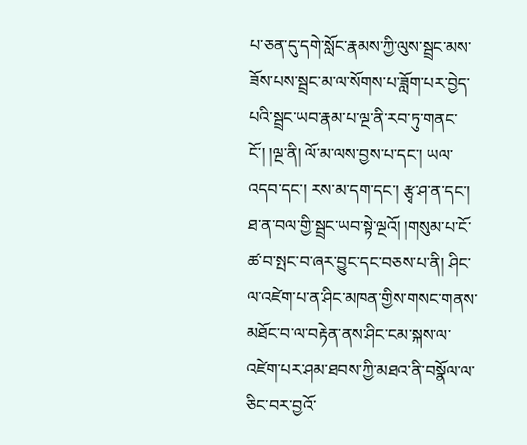པ་ཅན་དུ་དགེ་སློང་རྣམས་ཀྱི་ལུས་སྦྲང་མས་ཟོས་པས་སྦྲང་མ་ལ་སོགས་པ་ཟློག་པར་བྱེད་པའི་སྦྲང་ཡབ་རྣམ་པ་ལྔ་ནི་རབ་ཏུ་གནང་ངོ་། །ལྔ་ནི། ལོ་མ་ལས་བྱས་པ་དང་། ཡལ་འདབ་དང་། རས་མ་དག་དང་། རྩྭ་ཤ་ན་དང་། ཐ་ན་བལ་གྱི་སྦྲང་ཡབ་སྟེ་ལྔའོ། །གསུམ་པ་ངོ་ཚ་བ་སྤང་བ་ཞར་བྱུང་དང་བཅས་པ་ནི། ཤིང་ལ་འཛེག་པ་ན་ཤིང་མཁན་གྱིས་གསང་གནས་མཐོང་བ་ལ་བརྟེན་ནས་ཤིང་ངམ་སྐས་ལ་འཛེག་པར་ཤམ་ཐབས་ཀྱི་མཐའ་ནི་བསྣོལ་ལ་ཅིང་བར་བྱའོ་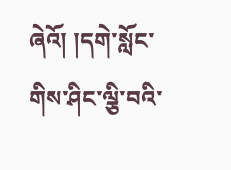ཞེའོ། །དགེ་སློང་གིས་ཤིང་ལྕི་བའི་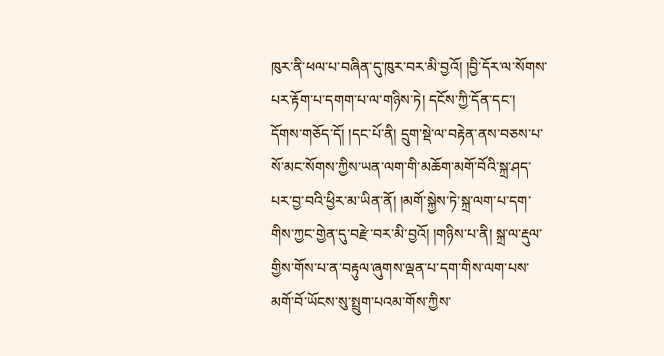ཁུར་ནི་ཕལ་པ་བཞིན་དུ་ཁུར་བར་མི་བྱའོ། །བྱི་དོར་ལ་སོགས་པར་རྟོག་པ་དགག་པ་ལ་གཉིས་ཏེ། དངོས་ཀྱི་དོན་དང་། དོགས་གཅོད་དོ། །དང་པོ་ནི། དྲུག་སྡེ་ལ་བརྟེན་ནས་བཅས་པ་སོ་མང་སོགས་ཀྱིས་ཡན་ལག་གི་མཆོག་མགོ་བོའི་སྐྲ་ཤད་པར་བྱ་བའི་ཕྱིར་མ་ཡིན་ནོ། །མགོ་སྐྱེས་ཏེ་སྐྲ་ལག་པ་དག་གིས་ཀྱང་གྱེན་དུ་བརྫེ་བར་མི་བྱའོ། །གཉིས་པ་ནི། སྐྲ་ལ་རྡུལ་གྱིས་གོས་པ་ན་བརྟུལ་ཞུགས་ལྡན་པ་དག་གིས་ལག་པས་མགོ་བོ་ཡོངས་སུ་སྤྲུག་པའམ་གོས་ཀྱིས་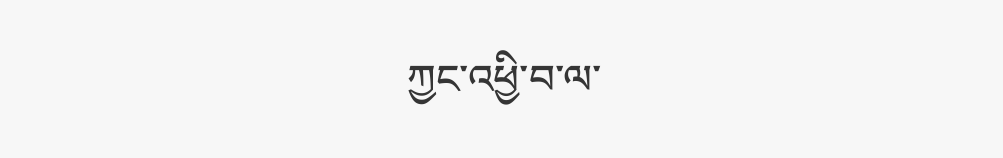ཀྱང་འཕྱི་བ་ལ་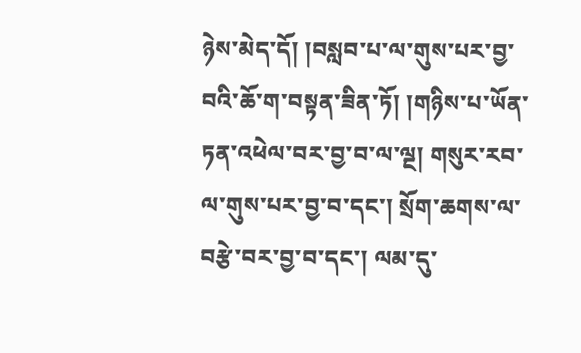ཉེས་མེད་དོ། །བསླབ་པ་ལ་གུས་པར་བྱ་བའི་ཆོ་ག་བསྟན་ཟིན་ཏོ། །གཉིས་པ་ཡོན་ཏན་འཕེལ་བར་བྱ་བ་ལ་ལྔ། གསུར་རབ་ལ་གུས་པར་བྱ་བ་དང་། སྲོག་ཆགས་ལ་བརྩེ་བར་བྱ་བ་དང་། ལམ་དུ་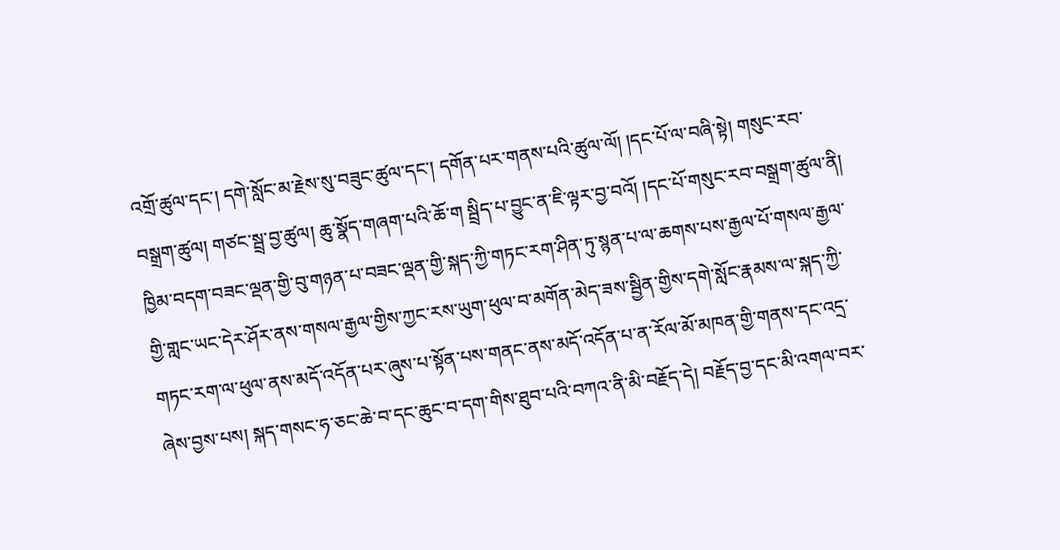འགྲོ་ཚུལ་དང་། དགེ་སློང་མ་རྗེས་སུ་བཟུང་ཚུལ་དང་། དགོན་པར་གནས་པའི་ཚུལ་ལོ། །དང་པོ་ལ་བཞི་སྟེ། གསུང་རབ་བསྒྲག་ཚུལ། གཙང་སྦྲ་བྱ་ཚུལ། ཆུ་སྣོད་གཞག་པའི་ཆོ་ག སྦྲིད་པ་བྱུང་ན་ཇི་ལྟར་བྱ་བའོ། །དང་པོ་གསུང་རབ་བསྒྲག་ཚུལ་ནི། ཁྱིམ་བདག་བཟང་ལྡན་གྱི་བུ་གཉན་པ་བཟང་ལྡན་གྱི་སྐད་ཀྱི་གཏང་རག་ཤིན་ཏུ་སྙན་པ་ལ་ཆགས་པས་རྒྱལ་པོ་གསལ་རྒྱལ་གྱི་གླང་ཡང་དེར་ཤོར་ནས་གསལ་རྒྱལ་གྱིས་ཀྱང་རས་ཡུག་ཕུལ་བ་མགོན་མེད་ཟས་སྦྱིན་གྱིས་དགེ་སློང་རྣམས་ལ་སྐད་ཀྱི་གཏང་རག་ལ་ཕུལ་ནས་མདོ་འདོན་པར་ཞུས་པ་སྟོན་པས་གནང་ནས་མདོ་འདོན་པ་ན་རོལ་མོ་མཁན་གྱི་གནས་དང་འདྲ་ཞེས་བྱས་པས། སྐད་གསང་ཧ་ཅང་ཆེ་བ་དང་ཆུང་བ་དག་གིས་ཐུབ་པའི་བཀའ་ནི་མི་བརྗོད་དེ། བརྗོད་བྱ་དང་མི་འགལ་བར་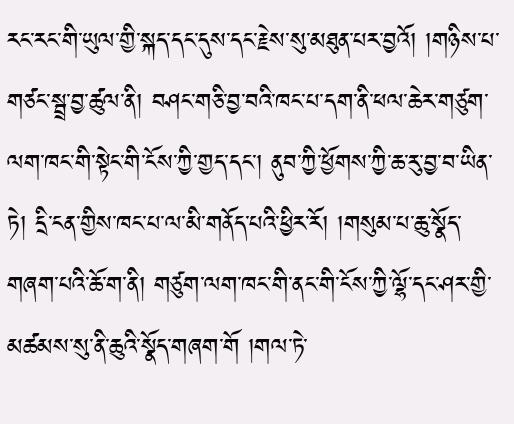རང་རང་གི་ཡུལ་གྱི་སྐད་དང་དུས་དང་རྗེས་སུ་མཐུན་པར་བྱའོ། །གཉིས་པ་གཙང་སྦྲ་བྱ་ཚུལ་ནི། བཤང་གཅི་བྱ་བའི་ཁང་པ་དག་ནི་ཕལ་ཆེར་གཙུག་ལག་ཁང་གི་སྟེང་གི་ངོས་ཀྱི་གྱད་དང་། ནུབ་ཀྱི་ཕྱོགས་ཀྱི་ཆ་རུ་བྱ་བ་ཡིན་ཏེ། དྲི་ངན་གྱིས་ཁང་པ་ལ་མི་གནོད་པའི་ཕྱིར་རོ། །གསུམ་པ་ཆུ་སྣོད་གཞག་པའི་ཆོ་ག་ནི། གཙུག་ལག་ཁང་གི་ནང་གི་ངོས་ཀྱི་ལྷོ་དང་ཤར་གྱི་མཚམས་སུ་ནི་ཆུའི་སྣོད་གཞག་གོ །གལ་ཏེ་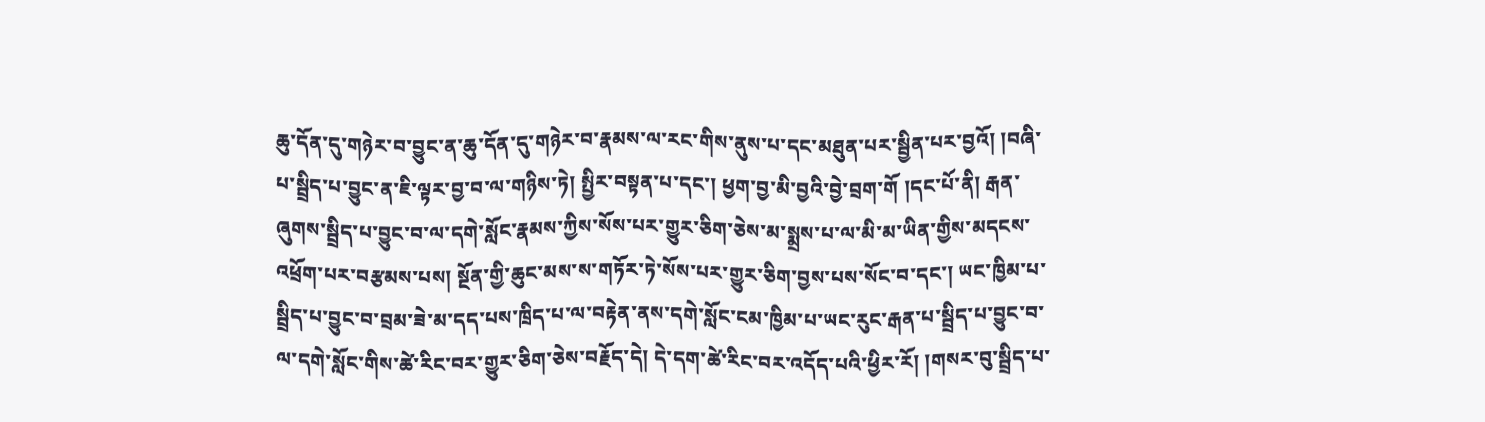ཆུ་དོན་དུ་གཉེར་བ་བྱུང་ན་ཆུ་དོན་དུ་གཉེར་བ་རྣམས་ལ་རང་གིས་ནུས་པ་དང་མཐུན་པར་སྦྱིན་པར་བྱའོ། །བཞི་པ་སྦྲིད་པ་བྱུང་ན་ཇི་ལྟར་བྱ་བ་ལ་གཉིས་ཏེ། སྤྱིར་བསྟན་པ་དང་། ཕྱག་བྱ་མི་བྱའི་བྱེ་བྲག་གོ །དང་པོ་ནི། རྒན་ཞུགས་སྦྲིད་པ་བྱུང་བ་ལ་དགེ་སློང་རྣམས་ཀྱིས་སོས་པར་གྱུར་ཅིག་ཅེས་མ་སྨྲས་པ་ལ་མི་མ་ཡིན་གྱིས་མདངས་འཕྲོག་པར་བརྩམས་པས། སྔོན་གྱི་ཆུང་མས་ས་གཏོར་ཏེ་སོས་པར་གྱུར་ཅིག་བྱས་པས་སོང་བ་དང་། ཡང་ཁྱིམ་པ་སྦྲིད་པ་བྱུང་བ་བྲམ་ཟེ་མ་དད་པས་ཁྲིད་པ་ལ་བརྟེན་ནས་དགེ་སློང་ངམ་ཁྱིམ་པ་ཡང་རུང་རྒན་པ་སྦྲིད་པ་བྱུང་བ་ལ་དགེ་སློང་གིས་ཚེ་རིང་བར་གྱུར་ཅིག་ཅེས་བརྗོད་དེ། དེ་དག་ཚེ་རིང་བར་འདོད་པའི་ཕྱིར་རོ། །གསར་བུ་སྦྲིད་པ་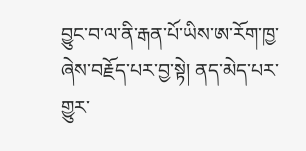བྱུང་བ་ལ་ནི་རྒན་པོ་ཡིས་ཨ་རོག་ཁྱ་ཞེས་བརྗོད་པར་བྱ་སྟེ། ནད་མེད་པར་གྱུར་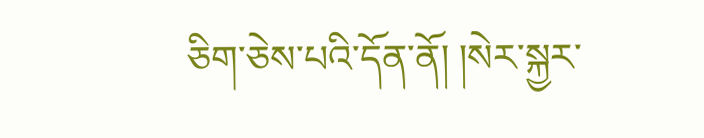ཅིག་ཅེས་པའི་དོན་ནོ། །སེར་སྐྱར་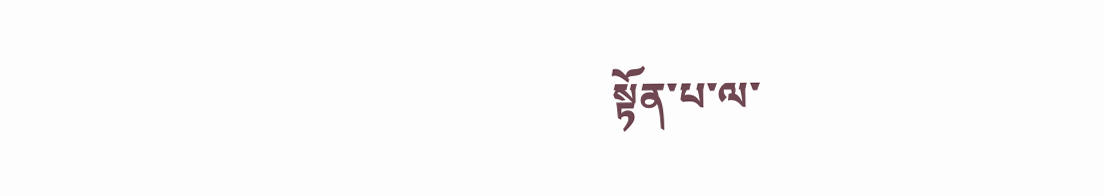སྟོན་པ་ལ་